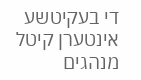די בעקיטשע אינטערן קיטל
מנהגים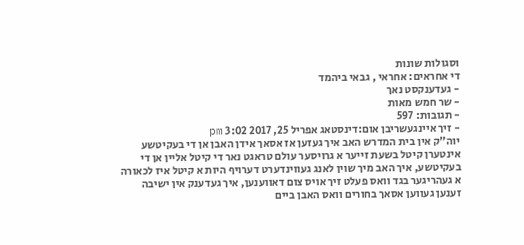וסגולות שונות
די אחראים: אחראי , גבאי ביהמד
- געדענקסט נאך
- שר חמש מאות
- תגובות: 597
- זיך איינגעשריבן אום:דינסטאג אפריל 25, 2017 3:02 pm
יוה"ק אין בית המדרש האב איך געזען אז אסאך אידן האבן אן די בעקיטשע אינטערן קיטל בשעת זייער א גרויסער עולם טראגט נאר די קיטל אליין אן די בעקיטשע, איך האב מיך שוין לאנג געווינדערט דערויף היות א קיטל איז לכאורה א געהריגער בגד וואס פעלט זיך אויס צום דאווענען, איך געדענק אין ישיבה זענען געווען אסאך בחורים וואס האבן ביים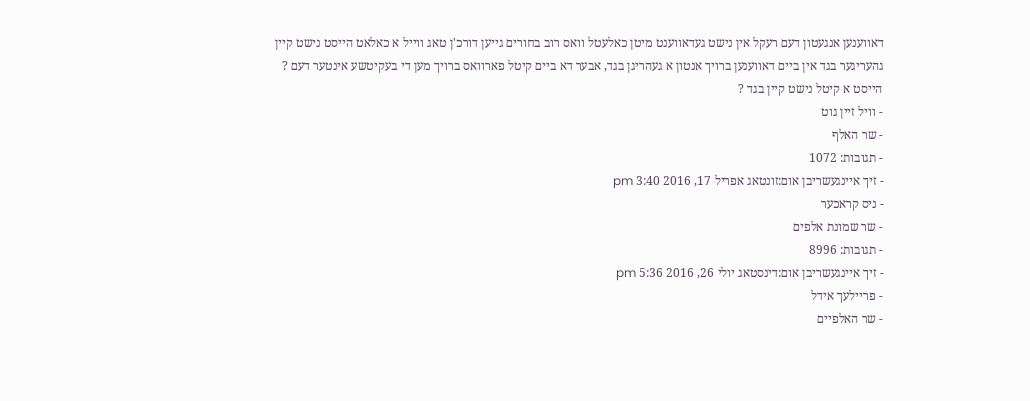דאווענען אנגעטון דעם רעקל אין נישט געדאווענט מיטן כאלעטל וואס רוב בחורים גייען דורכ'ן טאג ווייל א כאלאט הייסט נישט קיין גהעריגער בגד אין ביים דאווענען ברויך אנטון א געהריגן בגד, אבער דא ביים קיטל פארוואס ברויך מען די בעקיטשע אינטער דעם ? הייסט א קיטל נישט קיין בגד ?
- וויל זיין גוט
- שר האלף
- תגובות: 1072
- זיך איינגעשריבן אום:זונטאג אפריל 17, 2016 3:40 pm
- ניס קראכער
- שר שמונת אלפים
- תגובות: 8996
- זיך איינגעשריבן אום:דינסטאג יולי 26, 2016 5:36 pm
- פריילעך אידל
- שר האלפיים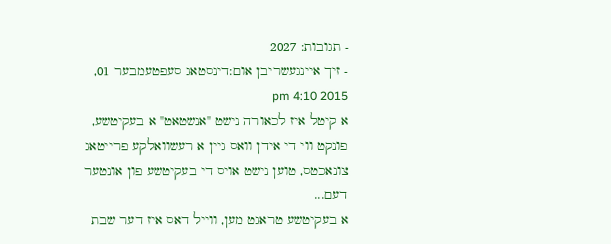- תגובות: 2027
- זיך איינגעשריבן אום:דינסטאג סעפטעמבער 01, 2015 4:10 pm
א קיטל איז לכאורה נישט "אנשטאט" א בעקיטשע, פונקט ווי די אידן וואס גיין א רעשוואלקע פרייטאג צונאכטס, טוען נישט אויס די בעקיטשע פון אונטער דעם...
א בעקיטשע טראגט מען, ווייל דאס איז דער שבת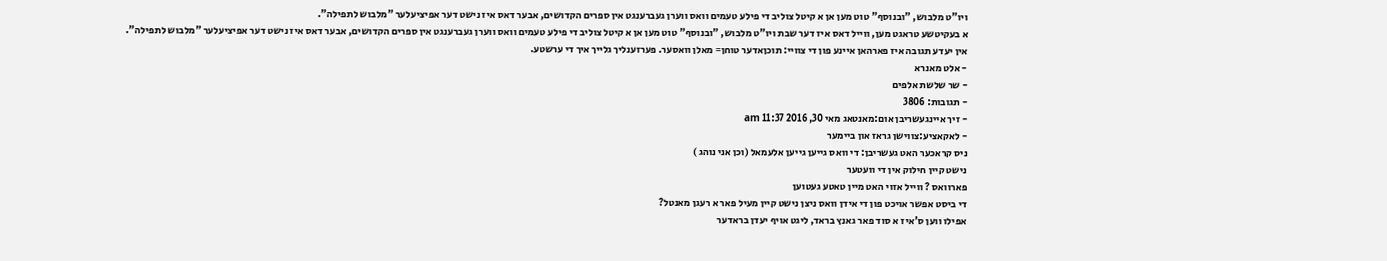ויו"ט מלבוש, "ובנוסף" טוט מען אן א קיטל צוליב די פילע טעמים וואס ווערן געברענגט אין ספרים הקדושים, אבער דאס איז נישט דער אפיציעלער "מלבוש לתפילה".
א בעקיטשע טראגט מען, ווייל דאס איז דער שבת ויו"ט מלבוש, "ובנוסף" טוט מען אן א קיטל צוליב די פילע טעמים וואס ווערן געברענגט אין ספרים הקדושים, אבער דאס איז נישט דער אפיציעלער "מלבוש לתפילה".
אין יעדע תגובה איז פארהאן איינע פון די צוויי: תוכןאדער טוחן= מאלן וואסער. פערזענליך גלייך איך די ערשטע.
- אלט מאנרא
- שר שלשת אלפים
- תגובות: 3806
- זיך איינגעשריבן אום:מאנטאג מאי 30, 2016 11:37 am
- לאקאציע:צווישן גראז און ביימער
ניס קראכער האט געשריבן: די וואס גייען גייען אלעמאל (וכן אני נוהג )
נישט קיין חילוק אין די וועטער
פארוואס ? ווייל אזוי האט מיין טאטע געטוען
די ביסט אפשר אויכט פון די אידן וואס ניצן נישט קיין מעיל פאר א רעגן מאנטל?
אפילו ווען ס'איז א סוד פאר גאנץ בראד, ליגט אויף יעדן בראדער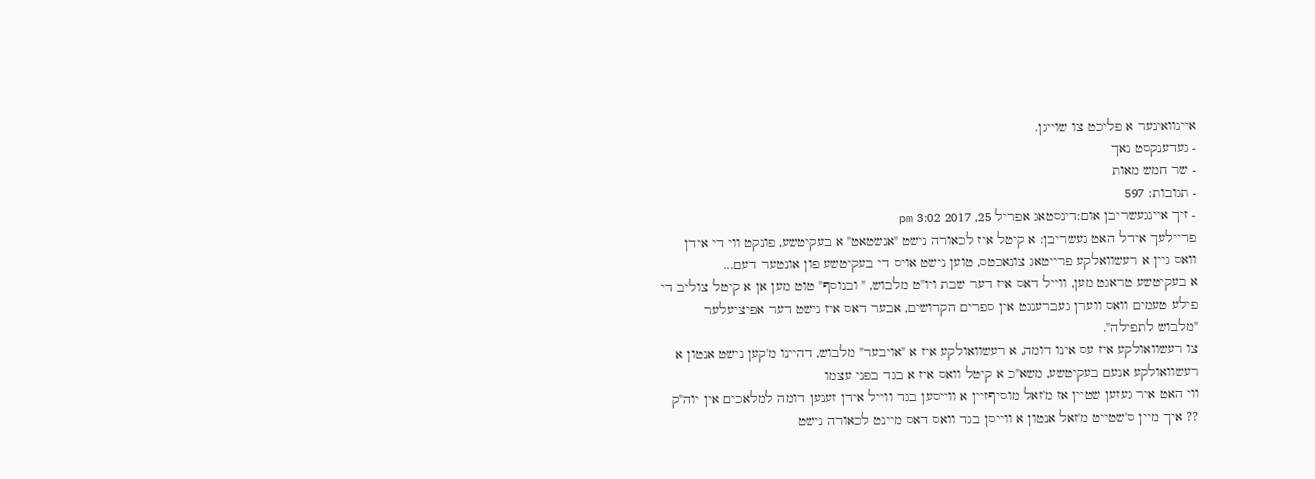איינוואינער א פליכט צו שוייגן.
- געדענקסט נאך
- שר חמש מאות
- תגובות: 597
- זיך איינגעשריבן אום:דינסטאג אפריל 25, 2017 3:02 pm
פריילעך אידל האט געשריבן: א קיטל איז לכאורה נישט "אנשטאט" א בעקיטשע, פונקט ווי די אידן וואס גיין א רעשוואלקע פרייטאג צונאכטס, טוען נישט אויס די בעקיטשע פון אונטער דעם...
א בעקיטשע טראגט מען, ווייל דאס איז דער שבת ויו"ט מלבוש, " ובנוסף" טוט מען אן א קיטל צוליב די פילע טעמים וואס ווערן געברענגט אין ספרים הקדושים, אבער דאס איז נישט דער אפיציעלער "מלבוש לתפילה".
צו רעשוואולקע איז עס אינו דומה, א רעשוואולקע איז א "אויבער" מלבוש, דהיינו מ'קען נישט אנטון א רעשוואולקע אנעם בעקיטשע, משא"כ א קיטל וואס איז א בגד בפני עצמו
ווי האט איר געזען שטיין אז מ'זאל מוסיףזיין א ווייסען בגד ווייל אידן זענען דומה למלאכים אין יוה"ק ?? איך מיין ס'שטייט מ'זאל אנטון א ווייסן בגד וואס דאס מיינט לכאורה נישט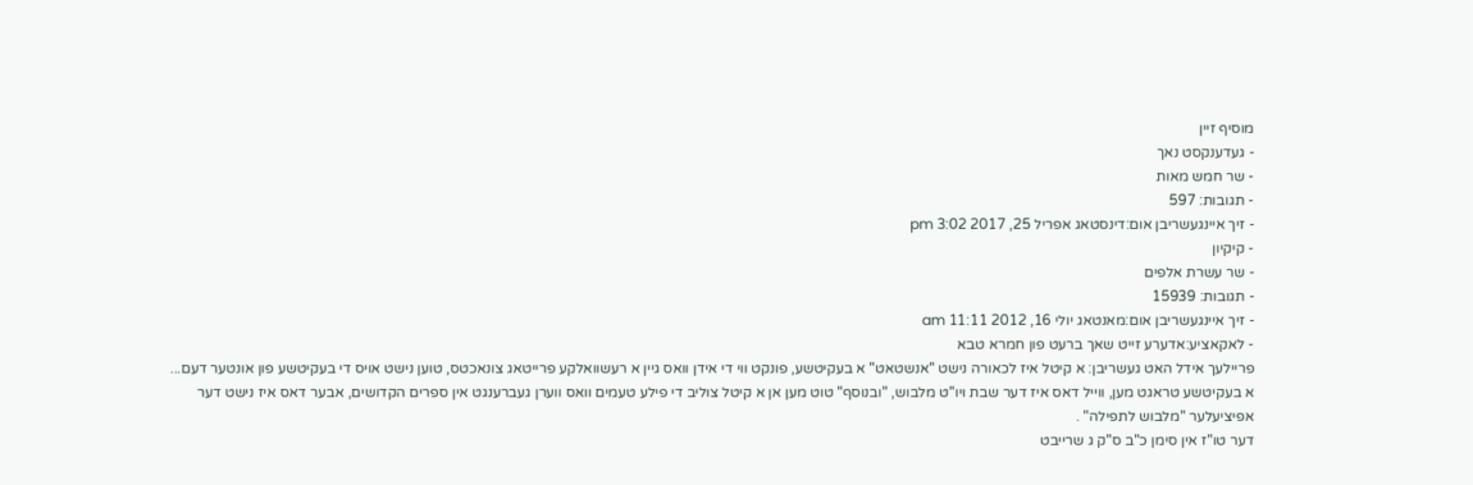מוסיף זיין
- געדענקסט נאך
- שר חמש מאות
- תגובות: 597
- זיך איינגעשריבן אום:דינסטאג אפריל 25, 2017 3:02 pm
- קיקיון
- שר עשרת אלפים
- תגובות: 15939
- זיך איינגעשריבן אום:מאנטאג יולי 16, 2012 11:11 am
- לאקאציע:אדערע זייט שאך ברעט פון חמרא טבא
פריילעך אידל האט געשריבן: א קיטל איז לכאורה נישט "אנשטאט" א בעקיטשע, פונקט ווי די אידן וואס גיין א רעשוואלקע פרייטאג צונאכטס, טוען נישט אויס די בעקיטשע פון אונטער דעם...
א בעקיטשע טראגט מען, ווייל דאס איז דער שבת ויו"ט מלבוש, "ובנוסף" טוט מען אן א קיטל צוליב די פילע טעמים וואס ווערן געברענגט אין ספרים הקדושים, אבער דאס איז נישט דער אפיציעלער "מלבוש לתפילה" .
דער טו"ז אין סימן כ"ב ס"ק ג שרייבט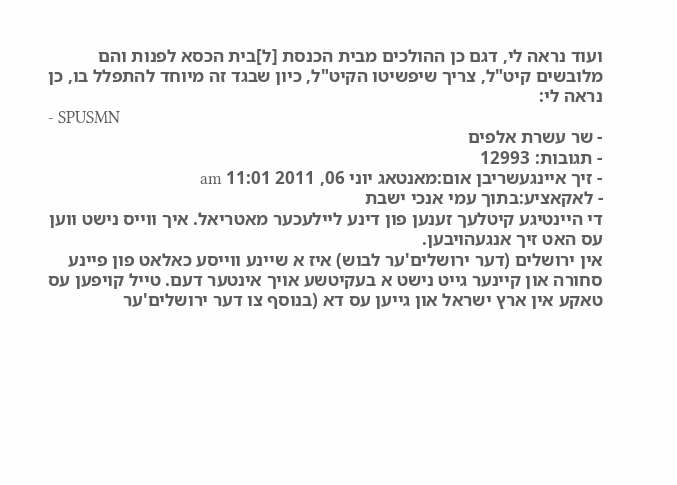ועוד נראה לי, דגם כן ההולכים מבית הכנסת [ל]בית הכסא לפנות והם מלובשים קיט"ל, צריך שיפשיטו הקיט"ל, כיון שבגד זה מיוחד להתפלל בו, כן נראה לי:
- SPUSMN
- שר עשרת אלפים
- תגובות: 12993
- זיך איינגעשריבן אום:מאנטאג יוני 06, 2011 11:01 am
- לאקאציע:בתוך עמי אנכי ישבת
די היינטיגע קיטלעך זענען פון דינע ליילעכער מאטריאל. איך ווייס נישט ווען עס האט זיך אנגעהויבען.
אין ירושלים (דער ירושלים'ער לבוש) איז א שיינע ווייסע כאלאט פון פיינע סחורה און קיינער גייט נישט א בעקיטשע אויך אינטער דעם. טייל קויפען עס טאקע אין ארץ ישראל און גייען עס דא (בנוסף צו דער ירושלים'ער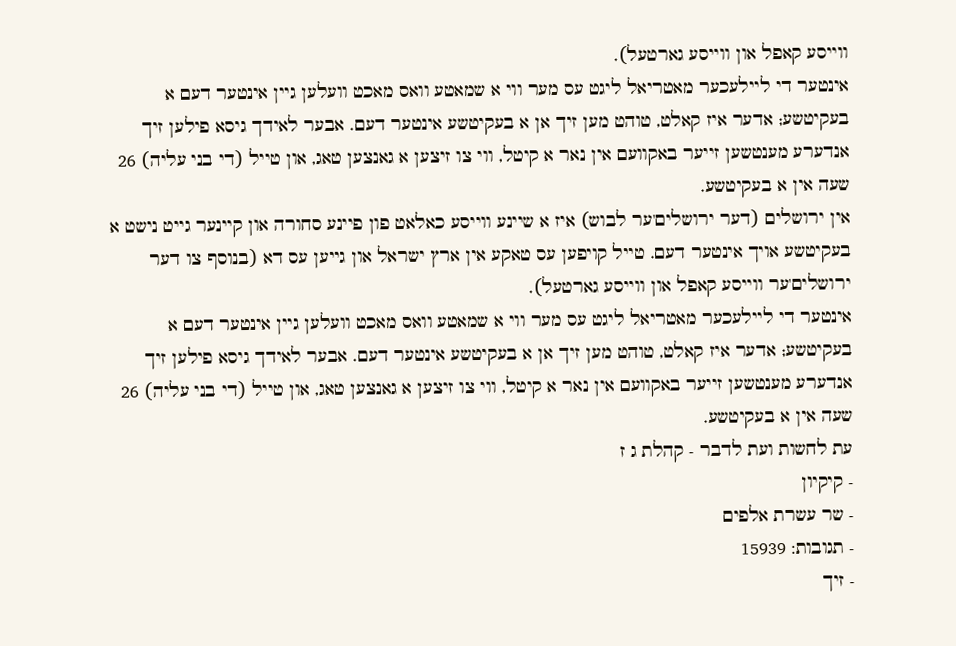ווייסע קאפל און ווייסע גארטעל).
אינטער די ליילעכער מאטריאל ליגט עס מער ווי א שמאטע וואס מאכט וועלען גיין אינטער דעם א בעקיטשע; אדער איז קאלט, טוהט מען זיך אן א בעקיטשע אינטער דעם. אבער לאידך גיסא פילען זיך אנדערע מענטשען זייער באקוועם אין נאר א קיטל, ווי צו זיצען א גאנצען טאג, און טייל (די בני עליה) 26 שעה אין א בעקיטשע.
אין ירושלים (דער ירושלים'ער לבוש) איז א שיינע ווייסע כאלאט פון פיינע סחורה און קיינער גייט נישט א בעקיטשע אויך אינטער דעם. טייל קויפען עס טאקע אין ארץ ישראל און גייען עס דא (בנוסף צו דער ירושלים'ער ווייסע קאפל און ווייסע גארטעל).
אינטער די ליילעכער מאטריאל ליגט עס מער ווי א שמאטע וואס מאכט וועלען גיין אינטער דעם א בעקיטשע; אדער איז קאלט, טוהט מען זיך אן א בעקיטשע אינטער דעם. אבער לאידך גיסא פילען זיך אנדערע מענטשען זייער באקוועם אין נאר א קיטל, ווי צו זיצען א גאנצען טאג, און טייל (די בני עליה) 26 שעה אין א בעקיטשע.
עת לחשות ועת לדבר - קהלת ג ז
- קיקיון
- שר עשרת אלפים
- תגובות: 15939
- זיך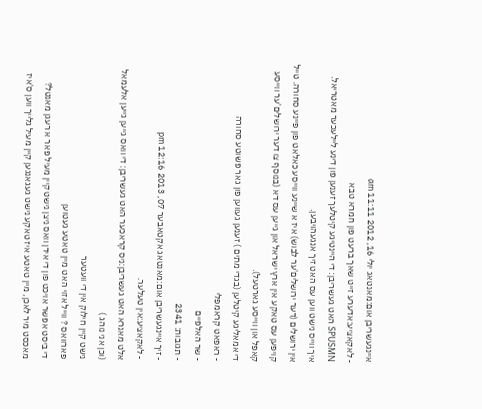איינגעשריבן אום:מאנטאג יולי 16, 2012 11:11 am
- לאקאציע:אדערע זייט שאך ברעט פון חמרא טבא
SPUSMN האט געשריבן: די היינטיגע קיטלעך זענען פון דינע ליילעכער מאטריאל. איך ווייס נישט ווען עס האט זיך אנגעהויבען.
אין ירושלים (דער ירושלים'ער לבוש) איז א שיינע ווייסע כאלאט פון פיינע סחורה. טייל קויפען עס טאקע אין ארץ ישראל און גייען עס דא (בנוסף צו דער ירושלים'ער ווייסע קאפל און ווייסע גארטעל).
די אמאליגע קיטלען (בגדי מתים ) זענען געווען פון גאר פשוטע סחורה
- ראפאט קראמפלי
- שר האלפיים
- תגובות: 2341
- זיך איינגעשריבן אום:מאנטאג אקטאבער 07, 2013 12:16 pm
- לאקאציע:אין טעלער.
אלט מאנרא האט געשריבן:ניס קראכער האט געשריבן: די וואס גייען גייען אלעמאל (וכן אני נוהג )
נישט קיין חילוק אין די וועטער
פארוואס ? ווייל אזוי האט מיין טאטע געטוען
די ביסט אפשר אויכט פון די אידן וואס ניצן נישט קיין מעיל פאר א רעגן מאנטל?
מאכסט מיר לאכן, מיין טאטע איז טאקע נישט געגאנגען קיין מעיל גלייך ווען ס'איז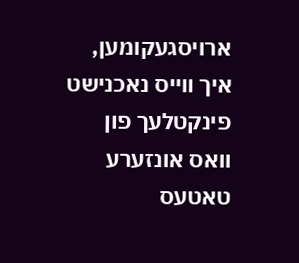ארויסגעקומען, איך ווייס נאכנישט פינקטלעך פון וואס אונזערע טאטעס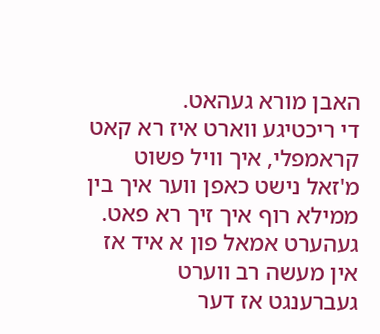האבן מורא געהאט.
די ריכטיגע ווארט איז רא קאט קראמפלי, איך וויל פשוט מ'זאל נישט כאפן ווער איך בין ממילא רוף איך זיך רא פאט.
געהערט אמאל פון א איד אז אין מעשה רב ווערט געברענגט אז דער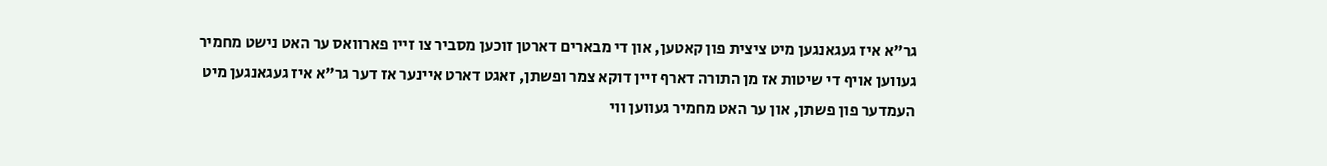גר"א איז געגאנגען מיט ציצית פון קאטען, און די מבארים דארטן זוכען מסביר צו זייו פארוואס ער האט נישט מחמיר געווען אויף די שיטות אז מן התורה דארף זיין דוקא צמר ופשתן, זאגט דארט איינער אז דער גר"א איז געגאנגען מיט העמדער פון פשתן, און ער האט מחמיר געווען ווי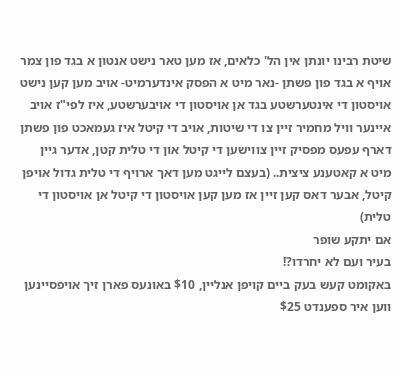שיטת רבינו יונתן אין הל' כלאים, אז מען טאר נישט אנטון א בגד פון צמר אויף א בגד פון פשתן -נאר מיט א הפסק אינדערמיט- אויב מען קען נישט אויסטון די אינטערשטע בגד אן אויסטון די אויבערשטע, איז לפי"ז אויב איינער וויל מחמיר זיין צו די שיטות, אויב די קיטל איז געמאכט פון פשתן דארף עפעס מפסיק זיין צווישען די קיטל און די טלית קטן, אדער גיין מיט א קאטענע ציצית.. (בעצם לייגט מען דאך ארויף די טלית גדול אויפן קיטל, אבער דאס קען זיין אז מען קען אויסטון די קיטל אן אויסטון די טלית)
אם יתקע שופר
בעיר ועם לא יחרדו?!
באקומט קעש בעק ביים קויפן אנליין, $10 באונעס פארן זיך אויפסיינען ווען איר ספענדט $25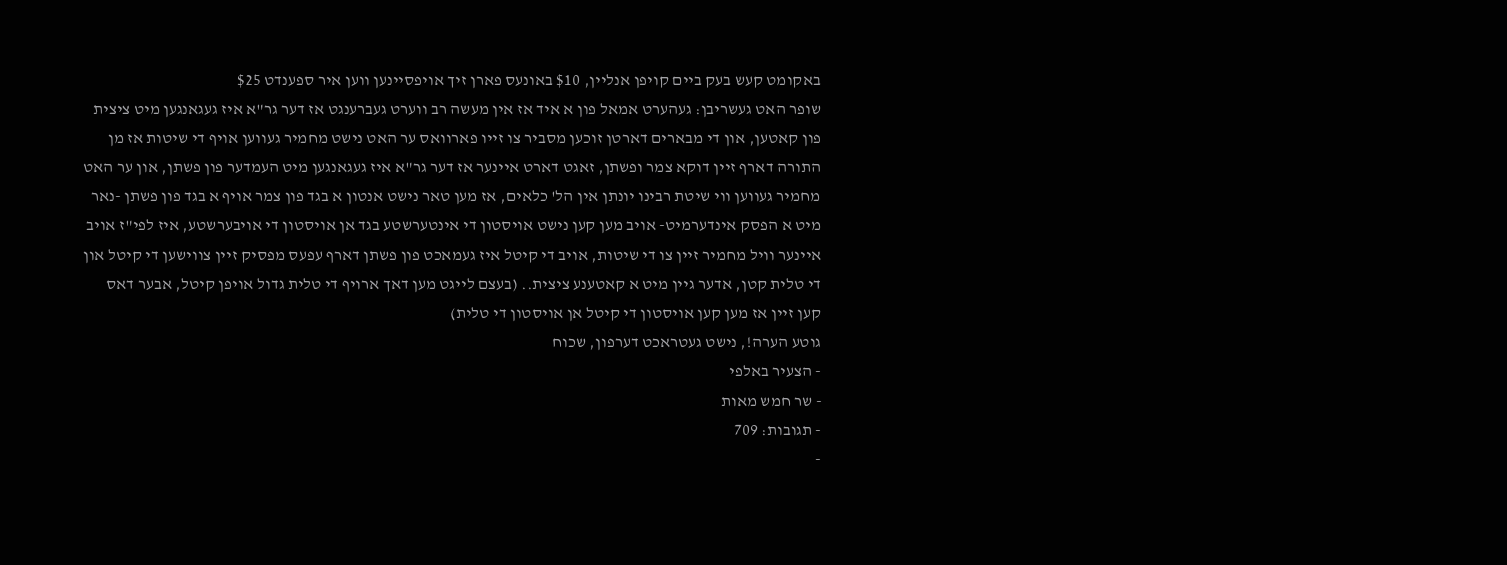באקומט קעש בעק ביים קויפן אנליין, $10 באונעס פארן זיך אויפסיינען ווען איר ספענדט $25
שופר האט געשריבן: געהערט אמאל פון א איד אז אין מעשה רב ווערט געברענגט אז דער גר"א איז געגאנגען מיט ציצית פון קאטען, און די מבארים דארטן זוכען מסביר צו זייו פארוואס ער האט נישט מחמיר געווען אויף די שיטות אז מן התורה דארף זיין דוקא צמר ופשתן, זאגט דארט איינער אז דער גר"א איז געגאנגען מיט העמדער פון פשתן, און ער האט מחמיר געווען ווי שיטת רבינו יונתן אין הל' כלאים, אז מען טאר נישט אנטון א בגד פון צמר אויף א בגד פון פשתן -נאר מיט א הפסק אינדערמיט- אויב מען קען נישט אויסטון די אינטערשטע בגד אן אויסטון די אויבערשטע, איז לפי"ז אויב איינער וויל מחמיר זיין צו די שיטות, אויב די קיטל איז געמאכט פון פשתן דארף עפעס מפסיק זיין צווישען די קיטל און די טלית קטן, אדער גיין מיט א קאטענע ציצית.. (בעצם לייגט מען דאך ארויף די טלית גדול אויפן קיטל, אבער דאס קען זיין אז מען קען אויסטון די קיטל אן אויסטון די טלית)
גוטע הערה!, נישט געטראכט דערפון, שכוח
- הצעיר באלפי
- שר חמש מאות
- תגובות: 709
-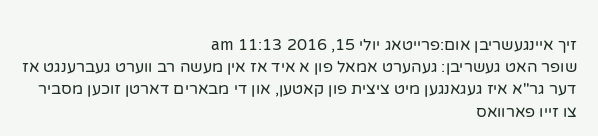זיך איינגעשריבן אום:פרייטאג יולי 15, 2016 11:13 am
שופר האט געשריבן: געהערט אמאל פון א איד אז אין מעשה רב ווערט געברענגט אז דער גר"א איז געגאנגען מיט ציצית פון קאטען, און די מבארים דארטן זוכען מסביר צו זייו פארוואס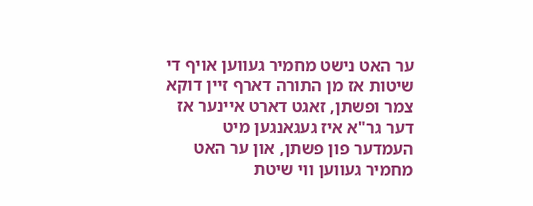ער האט נישט מחמיר געווען אויף די שיטות אז מן התורה דארף זיין דוקא צמר ופשתן, זאגט דארט איינער אז דער גר"א איז געגאנגען מיט העמדער פון פשתן, און ער האט מחמיר געווען ווי שיטת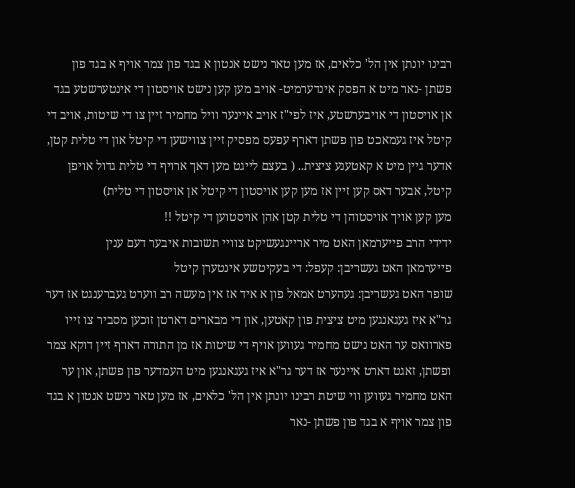רבינו יונתן אין הל' כלאים, אז מען טאר נישט אנטון א בגד פון צמר אויף א בגד פון פשתן -נאר מיט א הפסק אינדערמיט- אויב מען קען נישט אויסטון די אינטערשטע בגד אן אויסטון די אויבערשטע, איז לפי"ז אויב איינער וויל מחמיר זיין צו די שיטות, אויב די קיטל איז געמאכט פון פשתן דארף עפעס מפסיק זיין צווישען די קיטל און די טלית קטן, אדער גיין מיט א קאטענע ציצית.. ( בעצם לייגט מען דאך ארויף די טלית גדול אויפן קיטל, אבער דאס קען זיין אז מען קען אויסטון די קיטל אן אויסטון די טלית)
מען קען אויך אויסטוהן די טלית קטן אהן אויסטוען די קיטל !!
ידידי הרב פייערמאן האט מיר אריינגעשיקט צוויי תשובות איבער דעם ענין
פייערמאן האט געשריבן: קעפל: די בעקיטשע אינטערן קיטל
שופר האט געשריבן: געהערט אמאל פון א איד אז אין מעשה רב ווערט געברענגט אז דער גר"א איז געגאנגען מיט ציצית פון קאטען, און די מבארים דארטן זוכען מסביר צו זייו פארוואס ער האט נישט מחמיר געווען אויף די שיטות אז מן התורה דארף זיין דוקא צמר ופשתן, זאגט דארט איינער אז דער גר"א איז געגאנגען מיט העמדער פון פשתן, און ער האט מחמיר געווען ווי שיטת רבינו יונתן אין הל' כלאים, אז מען טאר נישט אנטון א בגד פון צמר אויף א בגד פון פשתן -נאר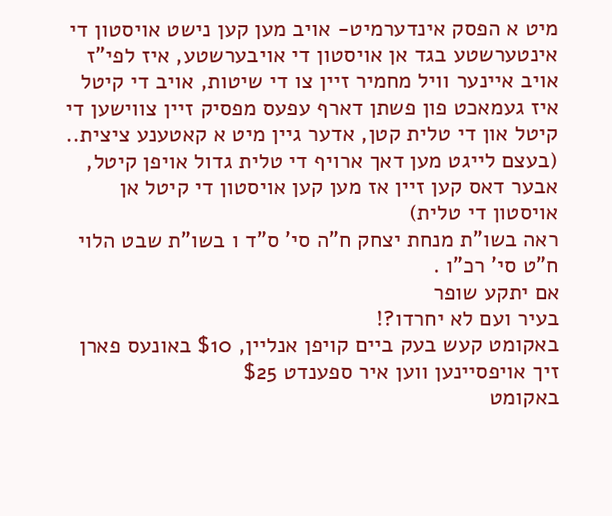מיט א הפסק אינדערמיט- אויב מען קען נישט אויסטון די אינטערשטע בגד אן אויסטון די אויבערשטע, איז לפי"ז אויב איינער וויל מחמיר זיין צו די שיטות, אויב די קיטל איז געמאכט פון פשתן דארף עפעס מפסיק זיין צווישען די קיטל און די טלית קטן, אדער גיין מיט א קאטענע ציצית.. (בעצם לייגט מען דאך ארויף די טלית גדול אויפן קיטל, אבער דאס קען זיין אז מען קען אויסטון די קיטל אן אויסטון די טלית)
ראה בשו"ת מנחת יצחק ח"ה סי' ס"ד ו בשו"ת שבט הלוי ח"ט סי' רכ"ו .
אם יתקע שופר
בעיר ועם לא יחרדו?!
באקומט קעש בעק ביים קויפן אנליין, $10 באונעס פארן זיך אויפסיינען ווען איר ספענדט $25
באקומט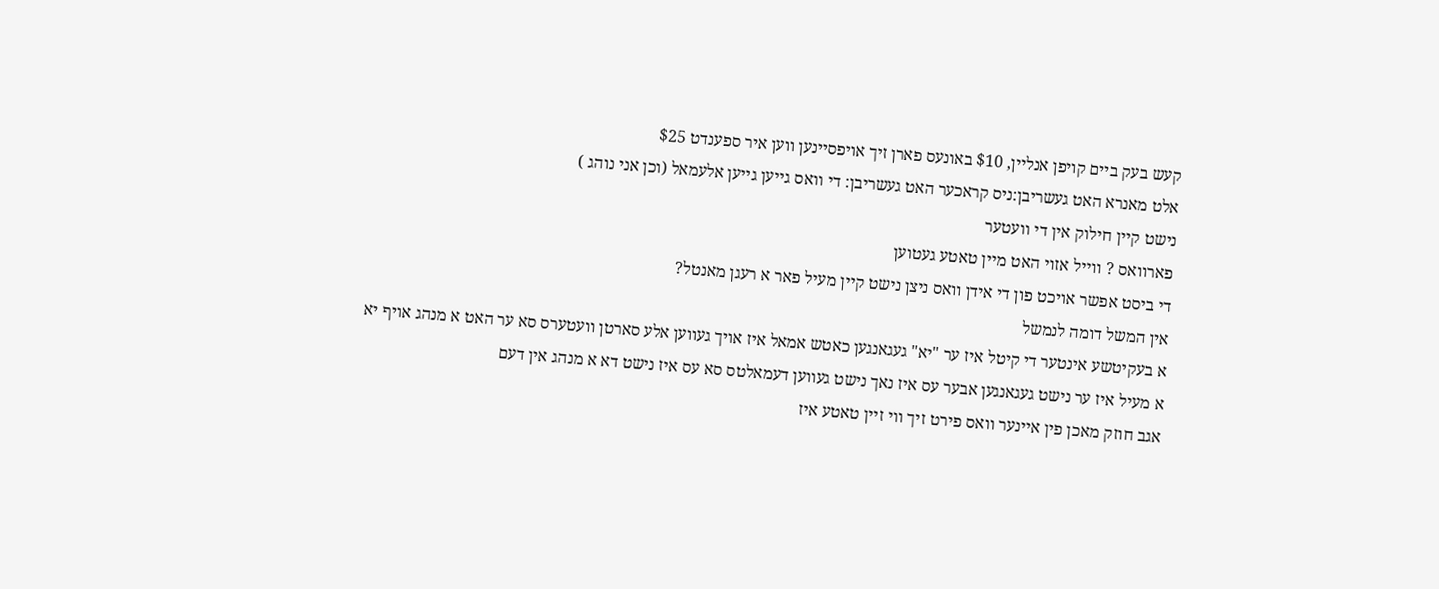קעש בעק ביים קויפן אנליין, $10 באונעס פארן זיך אויפסיינען ווען איר ספענדט $25
אלט מאנרא האט געשריבן:ניס קראכער האט געשריבן: די וואס גייען גייען אלעמאל (וכן אני נוהג )
נישט קיין חילוק אין די וועטער
פארוואס ? ווייל אזוי האט מיין טאטע געטוען
די ביסט אפשר אויכט פון די אידן וואס ניצן נישט קיין מעיל פאר א רעגן מאנטל?
אין המשל דומה לנמשל
א בעקיטשע אינטער די קיטל איז ער "יא" געגאנגען כאטש אמאל איז אויך געווען אלע סארטן וועטערס סא ער האט א מנהג אויף יא
א מעיל איז ער נישט געגאנגען אבער עס איז נאך נישט געווען דעמאלטס סא עס איז נישט דא א מנהג אין דעם
אגב חוזק מאכן פין איינער וואס פירט זיך ווי זיין טאטע איז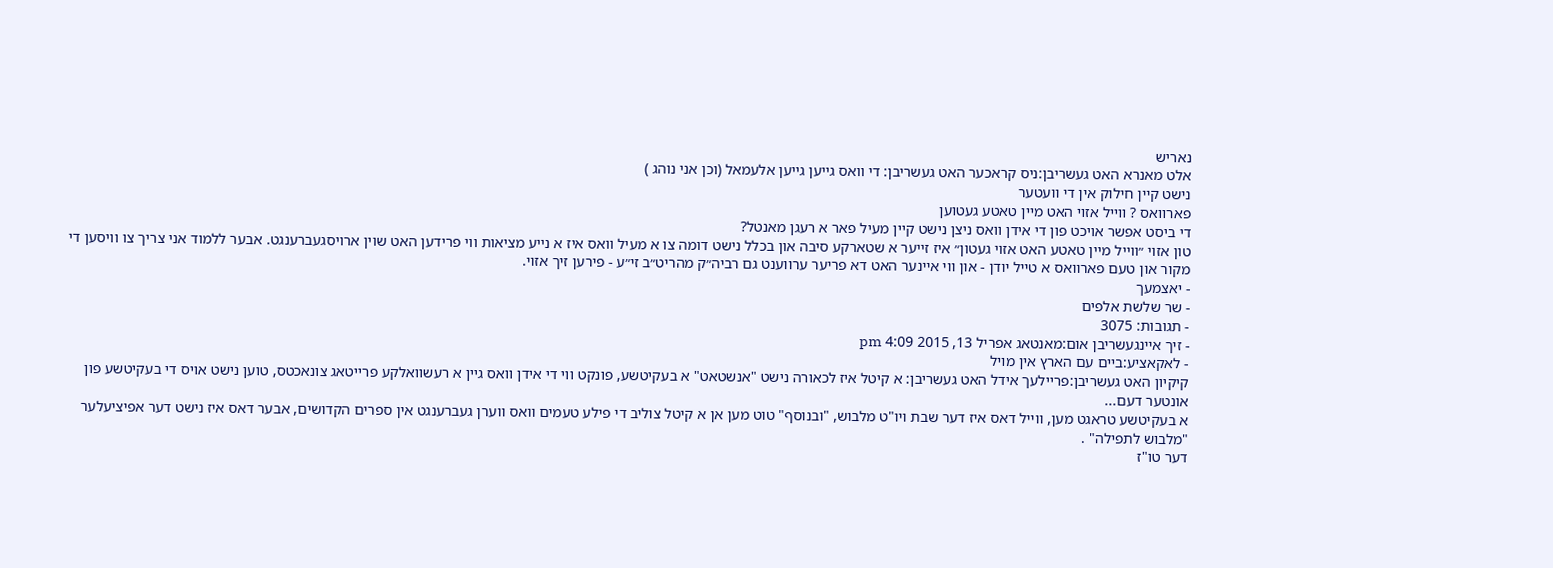נאריש
אלט מאנרא האט געשריבן:ניס קראכער האט געשריבן: די וואס גייען גייען אלעמאל (וכן אני נוהג )
נישט קיין חילוק אין די וועטער
פארוואס ? ווייל אזוי האט מיין טאטע געטוען
די ביסט אפשר אויכט פון די אידן וואס ניצן נישט קיין מעיל פאר א רעגן מאנטל?
טון אזוי ״ווייל מיין טאטע האט אזוי געטון״ איז זייער א שטארקע סיבה און בכלל נישט דומה צו א מעיל וואס איז א נייע מציאות ווי פרידען האט שוין ארויסגעברענגט. אבער ללמוד אני צריך צו וויסען די מקור און טעם פארוואס א טייל יודן - און ווי איינער האט דא פריער ערווענט גם רביה״ק מהריט״ב זי״ע - פירען זיך אזוי.
- יאצמעך
- שר שלשת אלפים
- תגובות: 3075
- זיך איינגעשריבן אום:מאנטאג אפריל 13, 2015 4:09 pm
- לאקאציע:ביים עם הארץ אין מויל
קיקיון האט געשריבן:פריילעך אידל האט געשריבן: א קיטל איז לכאורה נישט "אנשטאט" א בעקיטשע, פונקט ווי די אידן וואס גיין א רעשוואלקע פרייטאג צונאכטס, טוען נישט אויס די בעקיטשע פון אונטער דעם...
א בעקיטשע טראגט מען, ווייל דאס איז דער שבת ויו"ט מלבוש, "ובנוסף" טוט מען אן א קיטל צוליב די פילע טעמים וואס ווערן געברענגט אין ספרים הקדושים, אבער דאס איז נישט דער אפיציעלער "מלבוש לתפילה" .
דער טו"ז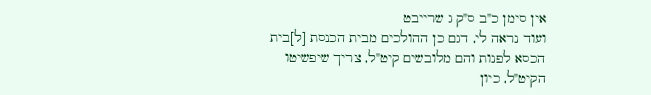אין סימן כ"ב ס"ק ג שרייבט
ועוד נראה לי, דגם כן ההולכים מבית הכנסת [ל]בית הכסא לפנות והם מלובשים קיט"ל, צריך שיפשיטו הקיט"ל, כיון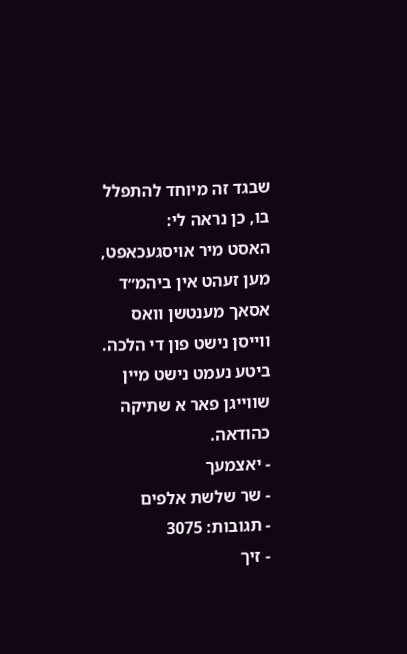שבגד זה מיוחד להתפלל בו, כן נראה לי:
האסט מיר אויסגעכאפט, מען זעהט אין ביהמ״ד אסאך מענטשן וואס ווייסן נישט פון די הלכה.
ביטע נעמט נישט מיין שווייגן פאר א שתיקה כהודאה.
- יאצמעך
- שר שלשת אלפים
- תגובות: 3075
- זיך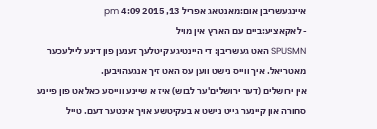איינגעשריבן אום:מאנטאג אפריל 13, 2015 4:09 pm
- לאקאציע:ביים עם הארץ אין מויל
SPUSMN האט געשריבן: די היינטיגע קיטלעך זענען פון דינע ליילעכער מאטריאל. איך ווייס נישט ווען עס האט זיך אנגעהויבען.
אין ירושלים (דער ירושלים'ער לבוש) איז א שיינע ווייסע כאלאט פון פיינע סחורה און קיינער גייט נישט א בעקיטשע אויך אינטער דעם. טייל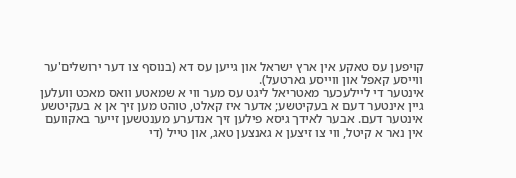קויפען עס טאקע אין ארץ ישראל און גייען עס דא (בנוסף צו דער ירושלים'ער ווייסע קאפל און ווייסע גארטעל).
אינטער די ליילעכער מאטריאל ליגט עס מער ווי א שמאטע וואס מאכט וועלען גיין אינטער דעם א בעקיטשע; אדער איז קאלט, טוהט מען זיך אן א בעקיטשע אינטער דעם. אבער לאידך גיסא פילען זיך אנדערע מענטשען זייער באקוועם אין נאר א קיטל, ווי צו זיצען א גאנצען טאג, און טייל (די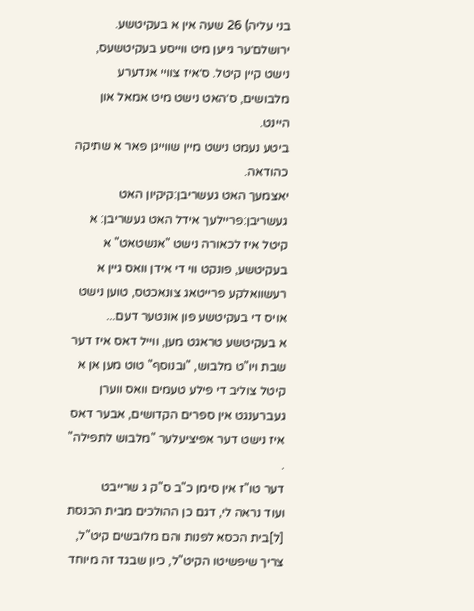בני עליה) 26 שעה אין א בעקיטשע.
ירושלם׳ער גייען מיט ווייסע בעקיטשעס, נישט קיין קיטל. ס׳איז צוויי אנדערע מלבושים, ס׳האט נישט מיט אמאל און היינט.
ביטע נעמט נישט מיין שווייגן פאר א שתיקה כהודאה.
יאצמעך האט געשריבן:קיקיון האט געשריבן:פריילעך אידל האט געשריבן: א קיטל איז לכאורה נישט "אנשטאט" א בעקיטשע, פונקט ווי די אידן וואס גיין א רעשוואלקע פרייטאג צונאכטס, טוען נישט אויס די בעקיטשע פון אונטער דעם...
א בעקיטשע טראגט מען, ווייל דאס איז דער שבת ויו"ט מלבוש, "ובנוסף" טוט מען אן א קיטל צוליב די פילע טעמים וואס ווערן געברענגט אין ספרים הקדושים, אבער דאס איז נישט דער אפיציעלער "מלבוש לתפילה" .
דער טו"ז אין סימן כ"ב ס"ק ג שרייבט
ועוד נראה לי, דגם כן ההולכים מבית הכנסת [ל]בית הכסא לפנות והם מלובשים קיט"ל, צריך שיפשיטו הקיט"ל, כיון שבגד זה מיוחד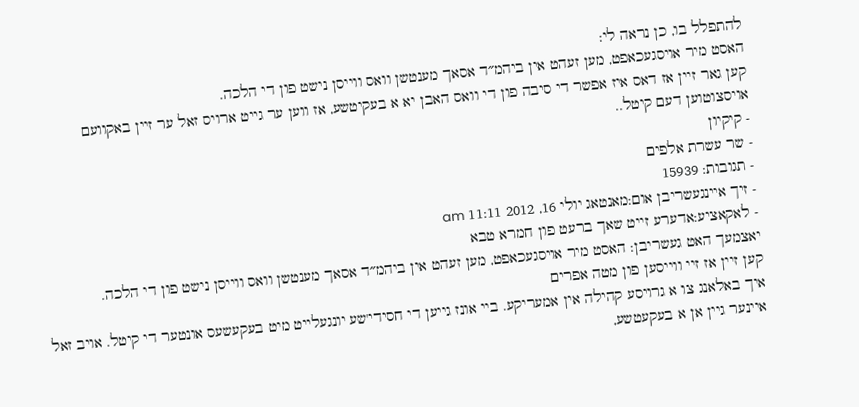להתפלל בו, כן נראה לי:
האסט מיר אויסגעכאפט, מען זעהט אין ביהמ״ד אסאך מענטשן וואס ווייסן נישט פון די הלכה.
קען גאר זיין אז דאס איז אפשר די סיבה פון די וואס האבן יא א בעקיטשע, אז ווען ער גייט ארויס זאל ער זיין באקוועם אויסצוטוען דעם קיטל..
- קיקיון
- שר עשרת אלפים
- תגובות: 15939
- זיך איינגעשריבן אום:מאנטאג יולי 16, 2012 11:11 am
- לאקאציע:אדערע זייט שאך ברעט פון חמרא טבא
יאצמעך האט געשריבן: האסט מיר אויסגעכאפט, מען זעהט אין ביהמ״ד אסאך מענטשן וואס ווייסן נישט פון די הלכה.
קען זיין אז זיי ווייסען פון מטה אפרים
איך באלאנג צו א גרויסע קהילה אין אמעריקע. ביי אונז גייען די חסידי'שע יונגעלייט מיט בעקעשעס אונטער די קיטל. אויב זאל איינער גיין אן א בעקעטשע,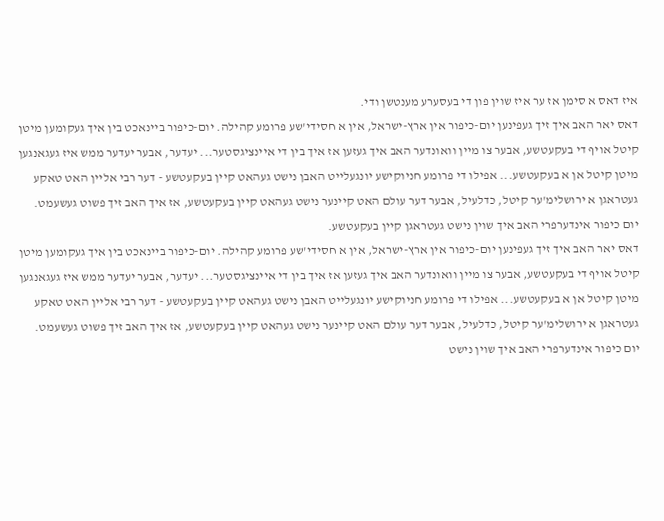איז דאס א סימן אז ער איז שוין פון די בעסערע מענטשן ודי.
דאס יאר האב איך זיך געפינען יום-כיפור אין ארץ-ישראל, אין א חסידי'שע פרומע קהילה. יום-כיפור ביינאכט בין איך געקומען מיטן קיטל אויף די בעקעטשע, אבער צו מיין וואונדער האב איך געזען אז איך בין די איינציגסטער... יעדער, אבער יעדער ממש איז געגאנגען מיטן קיטל אן א בעקעטשע... אפילו די פרומע חניוקישע יונגעלייט האבן נישט געהאט קיין בעקעטשע - דער רבי אליין האט טאקע געטראגן א ירושלימ'ער קיטל, כדלעיל, אבער דער עולם האט קיינער נישט געהאט קיין בעקעטשע, אז איך האב זיך פשוט געשעמט.
יום כיפור אינדערפרי האב איך שוין נישט געטראגן קיין בעקעטשע.
דאס יאר האב איך זיך געפינען יום-כיפור אין ארץ-ישראל, אין א חסידי'שע פרומע קהילה. יום-כיפור ביינאכט בין איך געקומען מיטן קיטל אויף די בעקעטשע, אבער צו מיין וואונדער האב איך געזען אז איך בין די איינציגסטער... יעדער, אבער יעדער ממש איז געגאנגען מיטן קיטל אן א בעקעטשע... אפילו די פרומע חניוקישע יונגעלייט האבן נישט געהאט קיין בעקעטשע - דער רבי אליין האט טאקע געטראגן א ירושלימ'ער קיטל, כדלעיל, אבער דער עולם האט קיינער נישט געהאט קיין בעקעטשע, אז איך האב זיך פשוט געשעמט.
יום כיפור אינדערפרי האב איך שוין נישט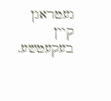געטראגן קיין בעקעטשע.